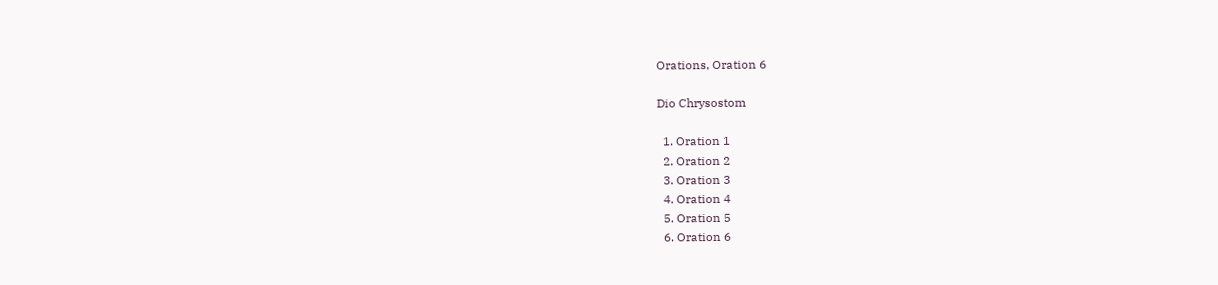Orations, Oration 6

Dio Chrysostom

  1. Oration 1
  2. Oration 2
  3. Oration 3
  4. Oration 4
  5. Oration 5
  6. Oration 6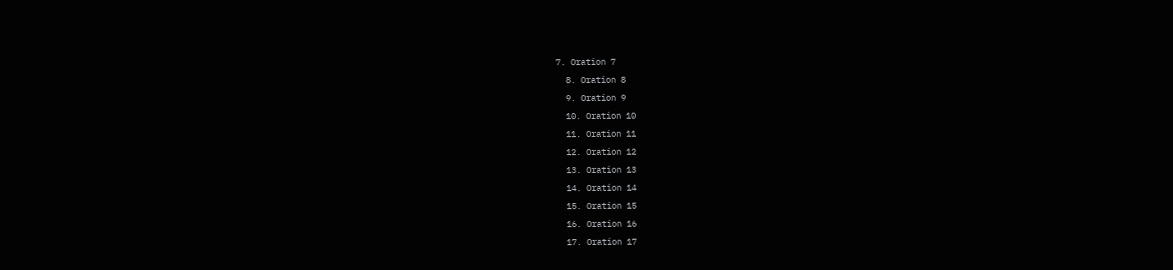7. Oration 7
  8. Oration 8
  9. Oration 9
  10. Oration 10
  11. Oration 11
  12. Oration 12
  13. Oration 13
  14. Oration 14
  15. Oration 15
  16. Oration 16
  17. Oration 17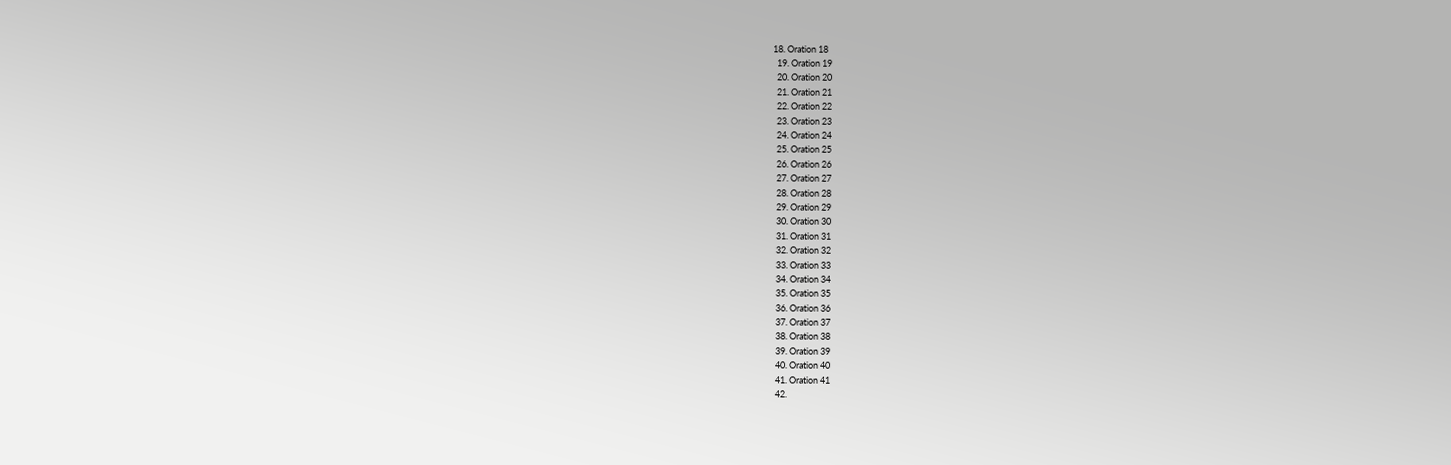18. Oration 18
  19. Oration 19
  20. Oration 20
  21. Oration 21
  22. Oration 22
  23. Oration 23
  24. Oration 24
  25. Oration 25
  26. Oration 26
  27. Oration 27
  28. Oration 28
  29. Oration 29
  30. Oration 30
  31. Oration 31
  32. Oration 32
  33. Oration 33
  34. Oration 34
  35. Oration 35
  36. Oration 36
  37. Oration 37
  38. Oration 38
  39. Oration 39
  40. Oration 40
  41. Oration 41
  42.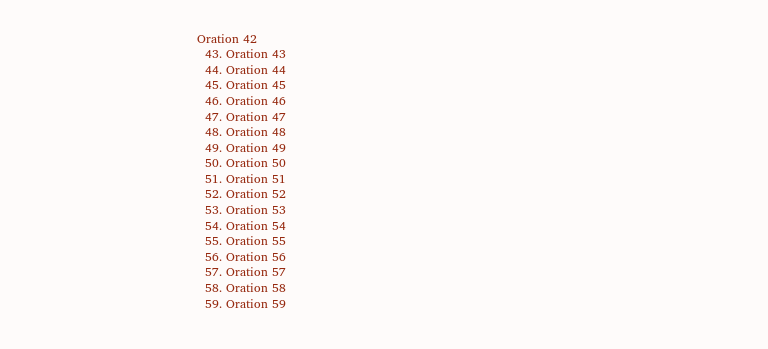Oration 42
  43. Oration 43
  44. Oration 44
  45. Oration 45
  46. Oration 46
  47. Oration 47
  48. Oration 48
  49. Oration 49
  50. Oration 50
  51. Oration 51
  52. Oration 52
  53. Oration 53
  54. Oration 54
  55. Oration 55
  56. Oration 56
  57. Oration 57
  58. Oration 58
  59. Oration 59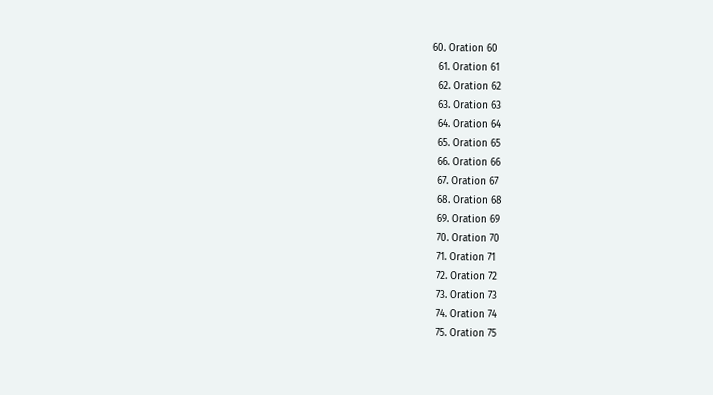60. Oration 60
  61. Oration 61
  62. Oration 62
  63. Oration 63
  64. Oration 64
  65. Oration 65
  66. Oration 66
  67. Oration 67
  68. Oration 68
  69. Oration 69
  70. Oration 70
  71. Oration 71
  72. Oration 72
  73. Oration 73
  74. Oration 74
  75. Oration 75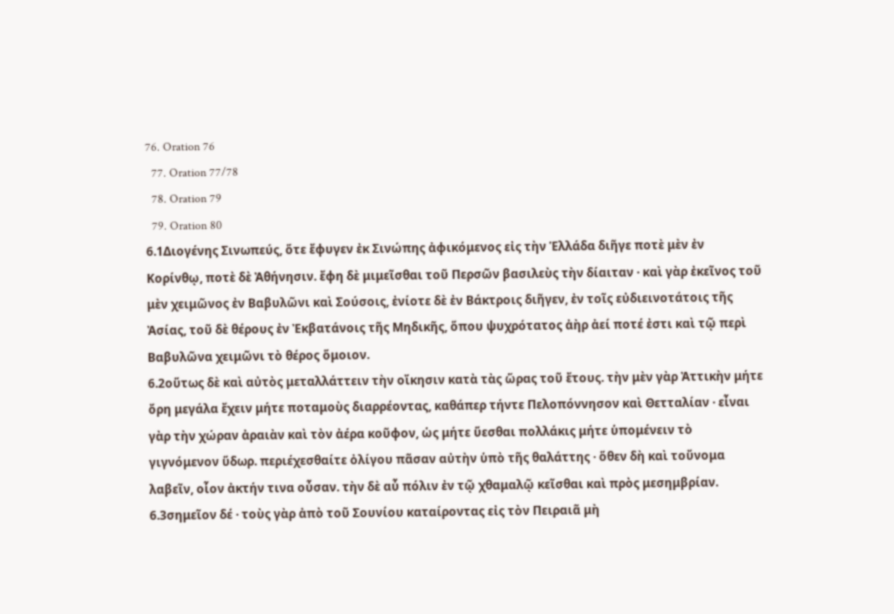76. Oration 76
  77. Oration 77/78
  78. Oration 79
  79. Oration 80
6.1Διογένης Σινωπεύς, ὅτε ἔφυγεν ἐκ Σινώπης ἀφικόμενος εἰς τὴν Ἑλλάδα διῆγε ποτὲ μὲν ἐν Κορίνθῳ, ποτὲ δὲ Ἀθήνησιν. ἔφη δὲ μιμεῖσθαι τοῦ Περσῶν βασιλεὺς τὴν δίαιταν · καὶ γὰρ ἐκεῖνος τοῦ μὲν χειμῶνος ἐν Βαβυλῶνι καὶ Σούσοις, ἐνίοτε δὲ ἐν Βάκτροις διῆγεν, ἐν τοῖς εὐδιεινοτάτοις τῆς Ἀσίας, τοῦ δὲ θέρους ἐν Ἐκβατάνοις τῆς Μηδικῆς, ὅπου ψυχρότατος ἀὴρ ἀεί ποτέ ἐστι καὶ τῷ περὶ Βαβυλῶνα χειμῶνι τὸ θέρος ὅμοιον.
6.2οὕτως δὲ καὶ αὐτὸς μεταλλάττειν τὴν οἴκησιν κατὰ τὰς ὥρας τοῦ ἔτους. τὴν μὲν γὰρ Ἀττικὴν μήτε ὄρη μεγάλα ἔχειν μήτε ποταμοὺς διαρρέοντας, καθάπερ τήντε Πελοπόννησον καὶ Θετταλίαν · εἶναι γὰρ τὴν χώραν ἀραιὰν καὶ τὸν ἀέρα κοῦφον, ὡς μήτε ὕεσθαι πολλάκις μήτε ὑπομένειν τὸ γιγνόμενον ὕδωρ. περιέχεσθαίτε ὀλίγου πᾶσαν αὐτὴν ὑπὸ τῆς θαλάττης · ὅθεν δὴ καὶ τοὔνομα λαβεῖν, οἷον ἀκτήν τινα οὖσαν. τὴν δὲ αὖ πόλιν ἐν τῷ χθαμαλῷ κεῖσθαι καὶ πρὸς μεσημβρίαν.
6.3σημεῖον δέ · τοὺς γὰρ ἀπὸ τοῦ Σουνίου καταίροντας εἰς τὸν Πειραιᾶ μὴ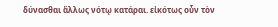δύνασθαι ἄλλως νότῳ κατάραι. εἰκότως οὖν τὸν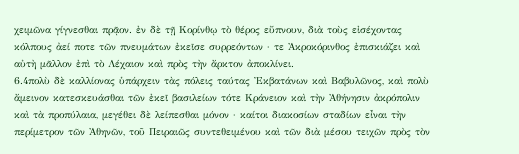χειμῶνα γίγνεσθαι πρᾷον. ἐν δὲ τῇ Κορίνθῳ τὸ θέρος εὔπνουν, διὰ τοὺς εἰσέχοντας κόλπους ἀεί ποτε τῶν πνευμάτων ἐκεῖσε συρρεόντων · τε Ἀκροκόρινθος ἐπισκιάζει καὶ αὐτὴ μᾶλλον ἐπὶ τὸ Λέχαιον καὶ πρὸς τὴν ἄρκτον ἀποκλίνει.
6.4πολὺ δὲ καλλίονας ὑπάρχειν τὰς πόλεις ταύτας Ἐκβατάνων καὶ Βαβυλῶνος, καὶ πολὺ ἄμεινον κατεσκευάσθαι τῶν ἐκεῖ βασιλείων τότε Κράνειον καὶ τὴν Ἀθήνησιν ἀκρόπολιν καὶ τὰ προπύλαια, μεγέθει δὲ λείπεσθαι μόνον · καίτοι διακοσίων σταδίων εἶναι τὴν περίμετρον τῶν Ἀθηνῶν, τοῦ Πειραιῶς συντεθειμένου καὶ τῶν διὰ μέσου τειχῶν πρὸς τὸν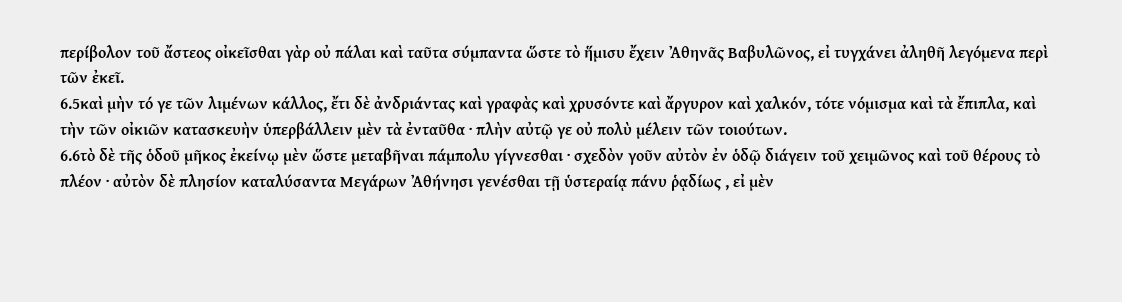περίβολον τοῦ ἄστεος οἰκεῖσθαι γὰρ οὐ πάλαι καὶ ταῦτα σύμπαντα ὥστε τὸ ἥμισυ ἔχειν Ἀθηνᾶς Βαβυλῶνος, εἰ τυγχάνει ἀληθῆ λεγόμενα περὶ τῶν ἐκεῖ.
6.5καὶ μὴν τό γε τῶν λιμένων κάλλος, ἔτι δὲ ἀνδριάντας καὶ γραφὰς καὶ χρυσόντε καὶ ἄργυρον καὶ χαλκόν, τότε νόμισμα καὶ τὰ ἔπιπλα, καὶ τὴν τῶν οἰκιῶν κατασκευὴν ὑπερβάλλειν μὲν τὰ ἐνταῦθα · πλὴν αὐτῷ γε οὐ πολὺ μέλειν τῶν τοιούτων.
6.6τὸ δὲ τῆς ὁδοῦ μῆκος ἐκείνῳ μὲν ὥστε μεταβῆναι πάμπολυ γίγνεσθαι · σχεδὸν γοῦν αὐτὸν ἐν ὁδῷ διάγειν τοῦ χειμῶνος καὶ τοῦ θέρους τὸ πλέον · αὐτὸν δὲ πλησίον καταλύσαντα Μεγάρων Ἀθήνησι γενέσθαι τῇ ὑστεραίᾳ πάνυ ῥᾳδίως , εἰ μὲν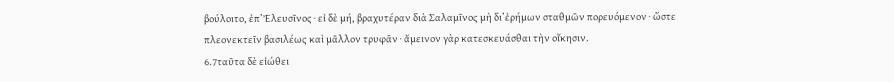βούλοιτο, ἐπ’Ἐλευσῖνος · εἰ δὲ μή, βραχυτέραν διὰ Σαλαμῖνος μὴ δι’ἐρήμων σταθμῶν πορευόμενον · ὥστε πλεονεκτεῖν βασιλέως καὶ μᾶλλον τρυφᾶν · ἄμεινον γὰρ κατεσκευάσθαι τὴν οἴκησιν.
6.7ταῦτα δὲ εἰώθει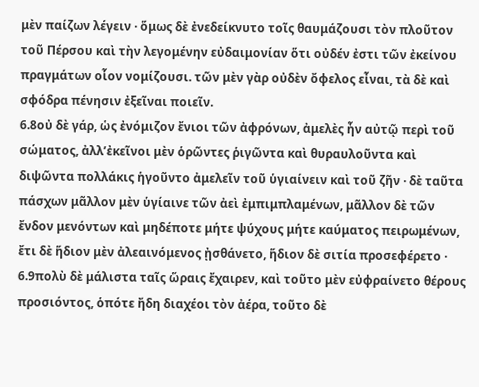μὲν παίζων λέγειν · ὅμως δὲ ἐνεδείκνυτο τοῖς θαυμάζουσι τὸν πλοῦτον τοῦ Πέρσου καὶ τὴν λεγομένην εὐδαιμονίαν ὅτι οὐδέν ἐστι τῶν ἐκείνου πραγμάτων οἷον νομίζουσι. τῶν μὲν γὰρ οὐδὲν ὄφελος εἶναι, τὰ δὲ καὶ σφόδρα πένησιν ἐξεῖναι ποιεῖν.
6.8οὐ δὲ γάρ, ὡς ἐνόμιζον ἔνιοι τῶν ἀφρόνων, ἀμελὲς ἦν αὐτῷ περὶ τοῦ σώματος, ἀλλ’ἐκεῖνοι μὲν ὁρῶντες ῥιγῶντα καὶ θυραυλοῦντα καὶ διψῶντα πολλάκις ἡγοῦντο ἀμελεῖν τοῦ ὑγιαίνειν καὶ τοῦ ζῆν · δὲ ταῦτα πάσχων μᾶλλον μὲν ὑγίαινε τῶν ἀεὶ ἐμπιμπλαμένων, μᾶλλον δὲ τῶν ἔνδον μενόντων καὶ μηδέποτε μήτε ψύχους μήτε καύματος πειρωμένων, ἔτι δὲ ἥδιον μὲν ἀλεαινόμενος ᾐσθάνετο, ἥδιον δὲ σιτία προσεφέρετο ·
6.9πολὺ δὲ μάλιστα ταῖς ὥραις ἔχαιρεν, καὶ τοῦτο μὲν εὐφραίνετο θέρους προσιόντος, ὁπότε ἤδη διαχέοι τὸν ἀέρα, τοῦτο δὲ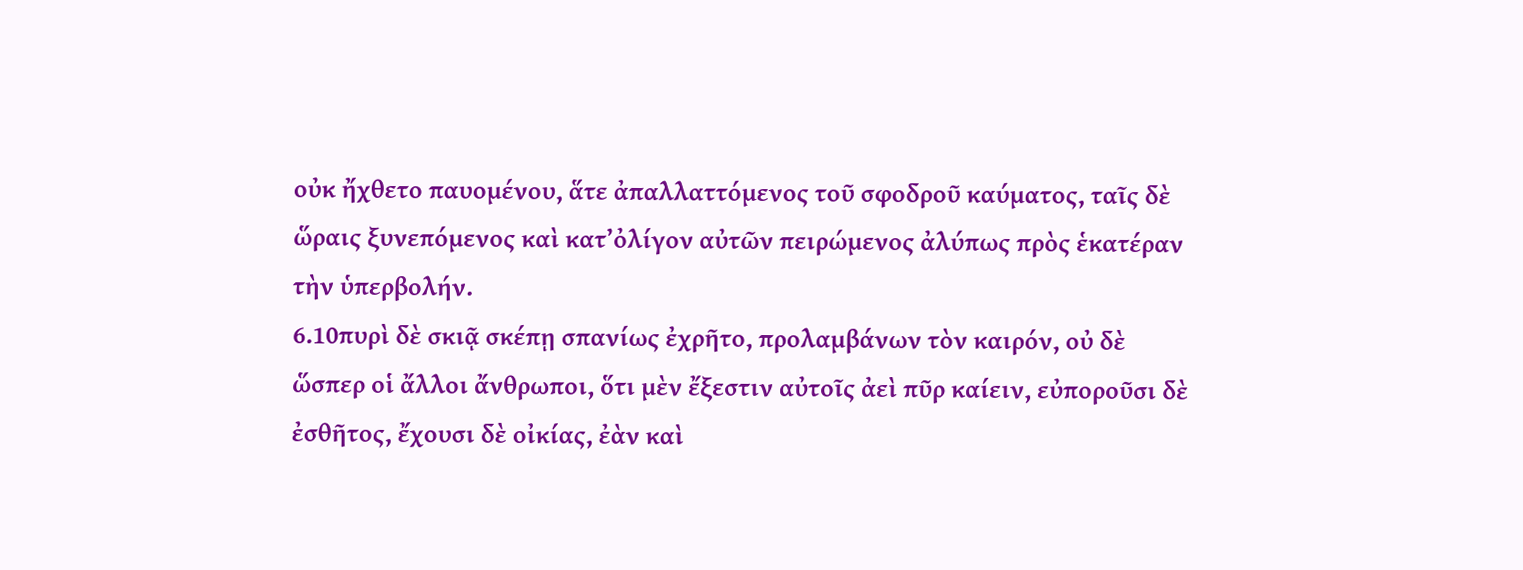οὐκ ἤχθετο παυομένου, ἅτε ἀπαλλαττόμενος τοῦ σφοδροῦ καύματος, ταῖς δὲ ὥραις ξυνεπόμενος καὶ κατ’ὀλίγον αὐτῶν πειρώμενος ἀλύπως πρὸς ἑκατέραν τὴν ὑπερβολήν.
6.10πυρὶ δὲ σκιᾷ σκέπῃ σπανίως ἐχρῆτο, προλαμβάνων τὸν καιρόν, οὐ δὲ ὥσπερ οἱ ἄλλοι ἄνθρωποι, ὅτι μὲν ἔξεστιν αὐτοῖς ἀεὶ πῦρ καίειν, εὐποροῦσι δὲ ἐσθῆτος, ἔχουσι δὲ οἰκίας, ἐὰν καὶ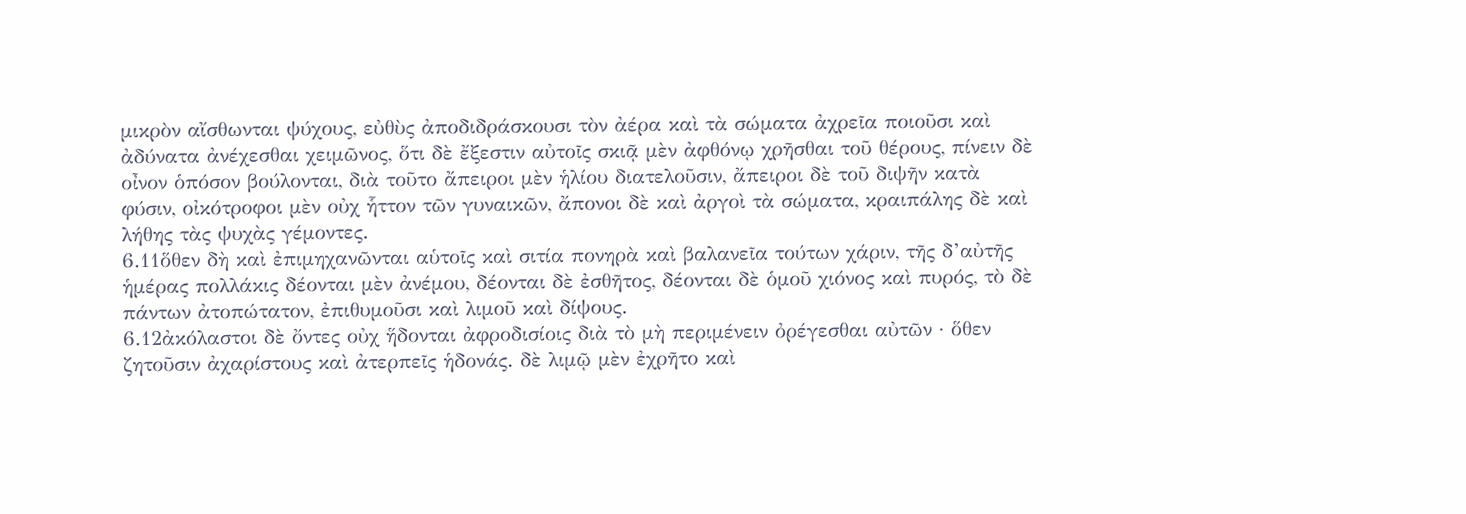μικρὸν αἴσθωνται ψύχους, εὐθὺς ἀποδιδράσκουσι τὸν ἀέρα καὶ τὰ σώματα ἀχρεῖα ποιοῦσι καὶ ἀδύνατα ἀνέχεσθαι χειμῶνος, ὅτι δὲ ἔξεστιν αὐτοῖς σκιᾷ μὲν ἀφθόνῳ χρῆσθαι τοῦ θέρους, πίνειν δὲ οἶνον ὁπόσον βούλονται, διὰ τοῦτο ἄπειροι μὲν ἡλίου διατελοῦσιν, ἄπειροι δὲ τοῦ διψῆν κατὰ φύσιν, οἰκότροφοι μὲν οὐχ ἧττον τῶν γυναικῶν, ἄπονοι δὲ καὶ ἀργοὶ τὰ σώματα, κραιπάλης δὲ καὶ λήθης τὰς ψυχὰς γέμοντες.
6.11ὅθεν δὴ καὶ ἐπιμηχανῶνται αὑτοῖς καὶ σιτία πονηρὰ καὶ βαλανεῖα τούτων χάριν, τῆς δ’αὐτῆς ἡμέρας πολλάκις δέονται μὲν ἀνέμου, δέονται δὲ ἐσθῆτος, δέονται δὲ ὁμοῦ χιόνος καὶ πυρός, τὸ δὲ πάντων ἀτοπώτατον, ἐπιθυμοῦσι καὶ λιμοῦ καὶ δίψους.
6.12ἀκόλαστοι δὲ ὄντες οὐχ ἥδονται ἀφροδισίοις διὰ τὸ μὴ περιμένειν ὀρέγεσθαι αὐτῶν · ὅθεν ζητοῦσιν ἀχαρίστους καὶ ἀτερπεῖς ἡδονάς. δὲ λιμῷ μὲν ἐχρῆτο καὶ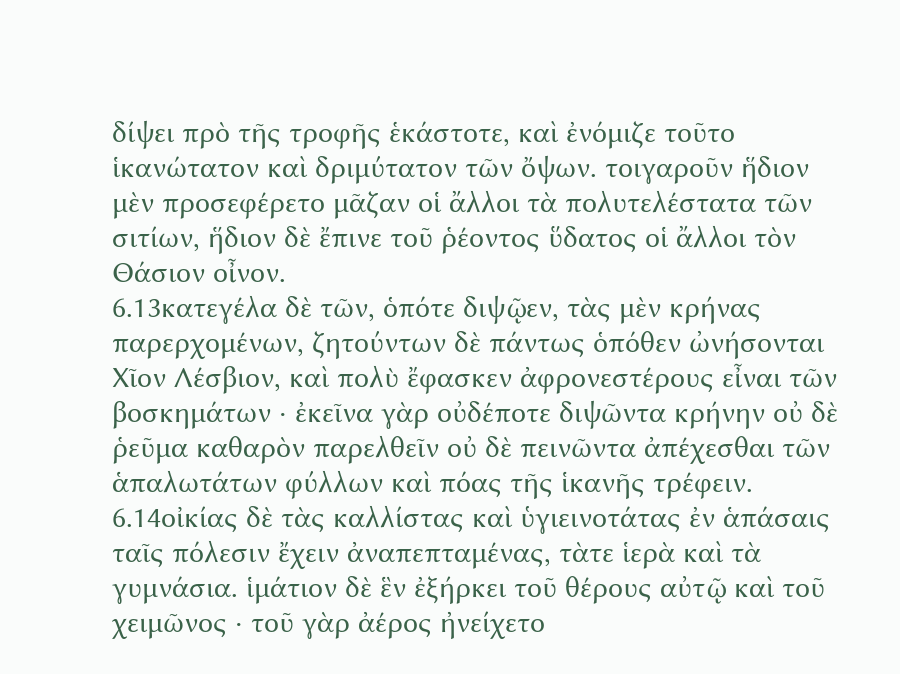δίψει πρὸ τῆς τροφῆς ἑκάστοτε, καὶ ἐνόμιζε τοῦτο ἱκανώτατον καὶ δριμύτατον τῶν ὄψων. τοιγαροῦν ἥδιον μὲν προσεφέρετο μᾶζαν οἱ ἄλλοι τὰ πολυτελέστατα τῶν σιτίων, ἥδιον δὲ ἔπινε τοῦ ῥέοντος ὕδατος οἱ ἄλλοι τὸν Θάσιον οἶνον.
6.13κατεγέλα δὲ τῶν, ὁπότε διψῷεν, τὰς μὲν κρήνας παρερχομένων, ζητούντων δὲ πάντως ὁπόθεν ὠνήσονται Χῖον Λέσβιον, καὶ πολὺ ἔφασκεν ἀφρονεστέρους εἶναι τῶν βοσκημάτων · ἐκεῖνα γὰρ οὐδέποτε διψῶντα κρήνην οὐ δὲ ῥεῦμα καθαρὸν παρελθεῖν οὐ δὲ πεινῶντα ἀπέχεσθαι τῶν ἁπαλωτάτων φύλλων καὶ πόας τῆς ἱκανῆς τρέφειν.
6.14οἰκίας δὲ τὰς καλλίστας καὶ ὑγιεινοτάτας ἐν ἁπάσαις ταῖς πόλεσιν ἔχειν ἀναπεπταμένας, τὰτε ἱερὰ καὶ τὰ γυμνάσια. ἱμάτιον δὲ ἓν ἐξήρκει τοῦ θέρους αὐτῷ καὶ τοῦ χειμῶνος · τοῦ γὰρ ἀέρος ἠνείχετο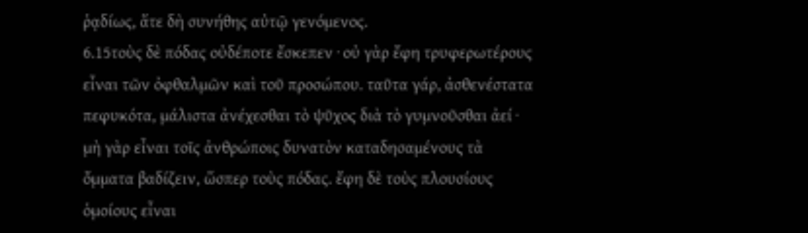ῥᾳδίως, ἅτε δὴ συνήθης αὐτῷ γενόμενος.
6.15τοὺς δὲ πόδας οὐδέποτε ἔσκεπεν · οὐ γὰρ ἔφη τρυφερωτέρους εἶναι τῶν ὀφθαλμῶν καὶ τοῦ προσώπου. ταῦτα γάρ, ἀσθενέστατα πεφυκότα, μάλιστα ἀνέχεσθαι τὸ ψῦχος διὰ τὸ γυμνοῦσθαι ἀεί · μὴ γὰρ εἶναι τοῖς ἀνθρώποις δυνατὸν καταδησαμένους τὰ ὄμματα βαδίζειν, ὥσπερ τοὺς πόδας. ἔφη δὲ τοὺς πλουσίους ὁμοίους εἶναι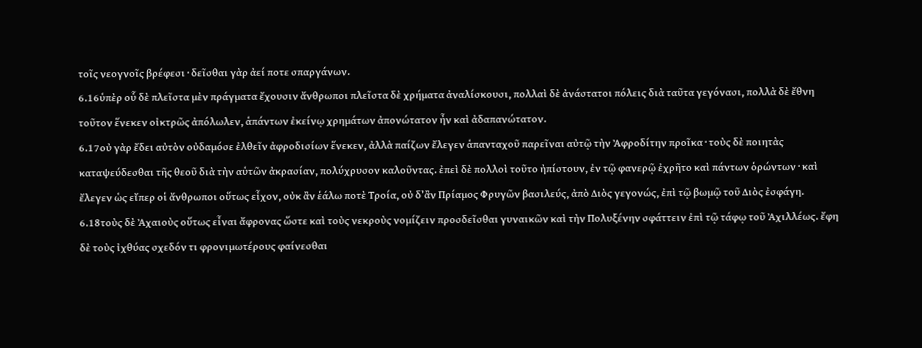τοῖς νεογνοῖς βρέφεσι · δεῖσθαι γὰρ ἀεί ποτε σπαργάνων.
6.16ὑπὲρ οὗ δὲ πλεῖστα μὲν πράγματα ἔχουσιν ἄνθρωποι πλεῖστα δὲ χρήματα ἀναλίσκουσι, πολλαὶ δὲ ἀνάστατοι πόλεις διὰ ταῦτα γεγόνασι, πολλὰ δὲ ἔθνη τοῦτον ἕνεκεν οἰκτρῶς ἀπόλωλεν, ἁπάντων ἐκείνῳ χρημάτων ἀπονώτατον ἦν καὶ ἀδαπανώτατον.
6.17οὐ γὰρ ἔδει αὐτὸν οὐδαμόσε ἐλθεῖν ἀφροδισίων ἕνεκεν, ἀλλὰ παίζων ἔλεγεν ἁπανταχοῦ παρεῖναι αὐτῷ τὴν Ἀφροδίτην προῖκα · τοὺς δὲ ποιητὰς καταψεύδεσθαι τῆς θεοῦ διὰ τὴν αὑτῶν ἀκρασίαν, πολύχρυσον καλοῦντας. ἐπεὶ δὲ πολλοὶ τοῦτο ἠπίστουν, ἐν τῷ φανερῷ ἐχρῆτο καὶ πάντων ὁρώντων · καὶ ἔλεγεν ὡς εἴπερ οἱ ἄνθρωποι οὕτως εἶχον, οὐκ ἂν ἑάλω ποτὲ Τροία, οὐ δ’ἂν Πρίαμος Φρυγῶν βασιλεύς, ἀπὸ Διὸς γεγονώς, ἐπὶ τῷ βωμῷ τοῦ Διὸς ἐσφάγη.
6.18τοὺς δὲ Ἀχαιοὺς οὕτως εἶναι ἄφρονας ὥστε καὶ τοὺς νεκροὺς νομίζειν προσδεῖσθαι γυναικῶν καὶ τὴν Πολυξένην σφάττειν ἐπὶ τῷ τάφῳ τοῦ Ἀχιλλέως. ἔφη δὲ τοὺς ἰχθύας σχεδόν τι φρονιμωτέρους φαίνεσθαι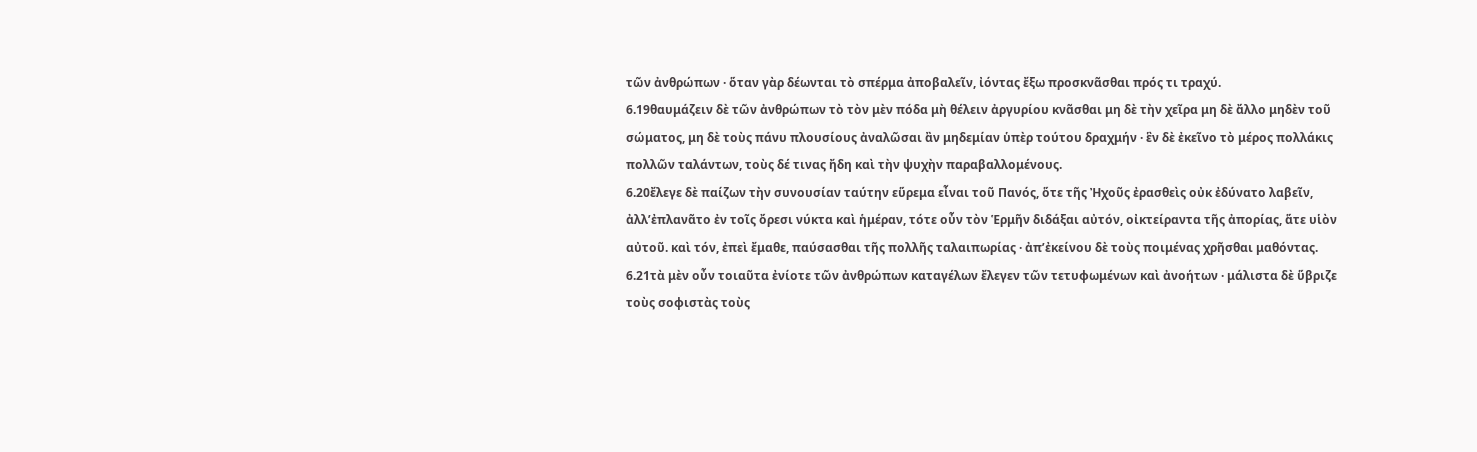τῶν ἀνθρώπων · ὅταν γὰρ δέωνται τὸ σπέρμα ἀποβαλεῖν, ἰόντας ἔξω προσκνᾶσθαι πρός τι τραχύ.
6.19θαυμάζειν δὲ τῶν ἀνθρώπων τὸ τὸν μὲν πόδα μὴ θέλειν ἀργυρίου κνᾶσθαι μη δὲ τὴν χεῖρα μη δὲ ἄλλο μηδὲν τοῦ σώματος, μη δὲ τοὺς πάνυ πλουσίους ἀναλῶσαι ἂν μηδεμίαν ὑπὲρ τούτου δραχμήν · ἓν δὲ ἐκεῖνο τὸ μέρος πολλάκις πολλῶν ταλάντων, τοὺς δέ τινας ἤδη καὶ τὴν ψυχὴν παραβαλλομένους.
6.20ἔλεγε δὲ παίζων τὴν συνουσίαν ταύτην εὕρεμα εἶναι τοῦ Πανός, ὅτε τῆς Ἠχοῦς ἐρασθεὶς οὐκ ἐδύνατο λαβεῖν, ἀλλ’ἐπλανᾶτο ἐν τοῖς ὄρεσι νύκτα καὶ ἡμέραν, τότε οὖν τὸν Ἑρμῆν διδάξαι αὐτόν, οἰκτείραντα τῆς ἀπορίας, ἅτε υἱὸν αὐτοῦ. καὶ τόν, ἐπεὶ ἔμαθε, παύσασθαι τῆς πολλῆς ταλαιπωρίας · ἀπ’ἐκείνου δὲ τοὺς ποιμένας χρῆσθαι μαθόντας.
6.21τὰ μὲν οὖν τοιαῦτα ἐνίοτε τῶν ἀνθρώπων καταγέλων ἔλεγεν τῶν τετυφωμένων καὶ ἀνοήτων · μάλιστα δὲ ὕβριζε τοὺς σοφιστὰς τοὺς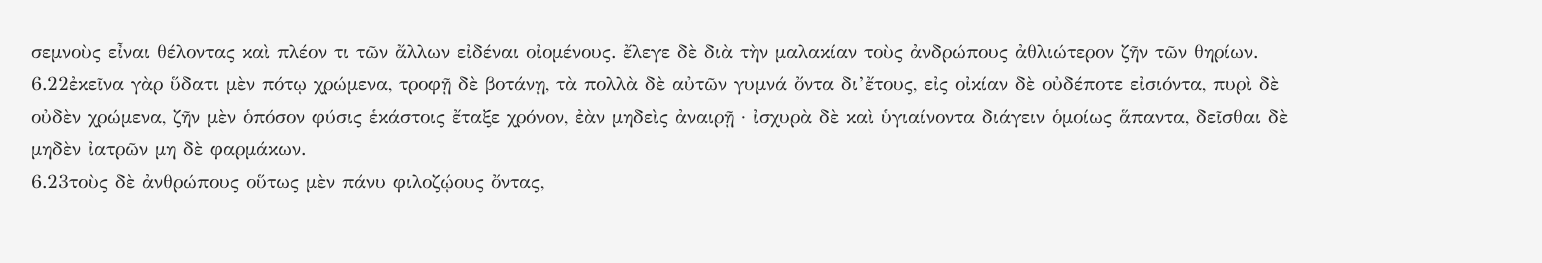σεμνοὺς εἶναι θέλοντας καὶ πλέον τι τῶν ἄλλων εἰδέναι οἰομένους. ἔλεγε δὲ διὰ τὴν μαλακίαν τοὺς ἀνδρώπους ἀθλιώτερον ζῆν τῶν θηρίων.
6.22ἐκεῖνα γὰρ ὕδατι μὲν πότῳ χρώμενα, τροφῇ δὲ βοτάνῃ, τὰ πολλὰ δὲ αὐτῶν γυμνά ὄντα δι’ἔτους, εἰς οἰκίαν δὲ οὐδέποτε εἰσιόντα, πυρὶ δὲ οὐδὲν χρώμενα, ζῆν μὲν ὁπόσον φύσις ἑκάστοις ἔταξε χρόνον, ἐὰν μηδεὶς ἀναιρῇ · ἰσχυρὰ δὲ καὶ ὑγιαίνοντα διάγειν ὁμοίως ἅπαντα, δεῖσθαι δὲ μηδὲν ἰατρῶν μη δὲ φαρμάκων.
6.23τοὺς δὲ ἀνθρώπους οὕτως μὲν πάνυ φιλοζῴους ὄντας,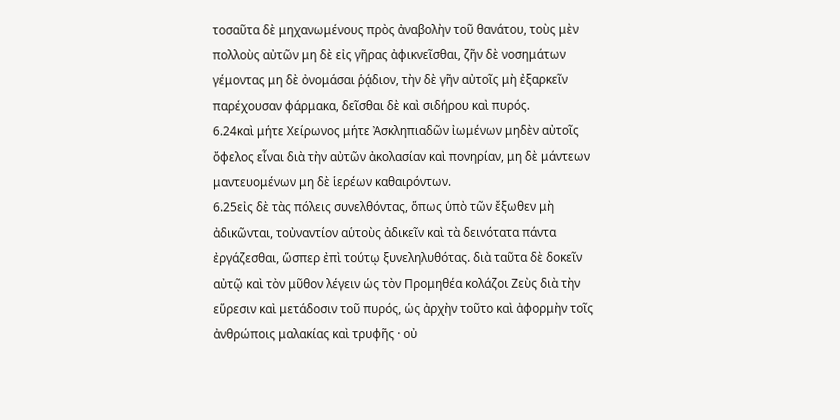τοσαῦτα δὲ μηχανωμένους πρὸς ἀναβολὴν τοῦ θανάτου, τοὺς μὲν πολλοὺς αὐτῶν μη δὲ εἰς γῆρας ἀφικνεῖσθαι, ζῆν δὲ νοσημάτων γέμοντας μη δὲ ὀνομάσαι ῥᾴδιον, τὴν δὲ γῆν αὐτοῖς μὴ ἐξαρκεῖν παρέχουσαν φάρμακα, δεῖσθαι δὲ καὶ σιδήρου καὶ πυρός.
6.24καὶ μήτε Χείρωνος μήτε Ἀσκληπιαδῶν ἰωμένων μηδὲν αὐτοῖς ὄφελος εἶναι διὰ τὴν αὐτῶν ἀκολασίαν καὶ πονηρίαν, μη δὲ μάντεων μαντευομένων μη δὲ ἱερέων καθαιρόντων.
6.25εἰς δὲ τὰς πόλεις συνελθόντας, ὅπως ὑπὸ τῶν ἔξωθεν μὴ ἀδικῶνται, τοὐναντίον αὑτοὺς ἀδικεῖν καὶ τὰ δεινότατα πάντα ἐργάζεσθαι, ὥσπερ ἐπὶ τούτῳ ξυνεληλυθότας. διὰ ταῦτα δὲ δοκεῖν αὐτῷ καὶ τὸν μῦθον λέγειν ὡς τὸν Προμηθέα κολάζοι Ζεὺς διὰ τὴν εὕρεσιν καὶ μετάδοσιν τοῦ πυρός, ὡς ἀρχὴν τοῦτο καὶ ἀφορμὴν τοῖς ἀνθρώποις μαλακίας καὶ τρυφῆς · οὐ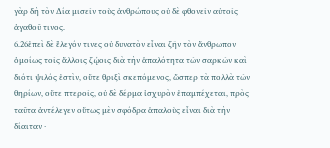γὰρ δὴ τὸν Δία μισεῖν τοὺς ἀνθρώπους οὐ δὲ φθονεῖν αὐτοῖς ἀγαθοῦ τινος.
6.26ἐπεὶ δὲ ἔλεγόν τινες οὐ δυνατὸν εἶναι ζῆν τὸν ἄνθρωπον ὁμοίως τοῖς ἄλλοις ζῴοις διὰ τὴν ἁπαλότητα τῶν σαρκῶν καὶ διότι ψιλός ἐστὶν, οὔτε θριξὶ σκεπόμενος, ὥσπερ τὰ πολλὰ τῶν θηρίων, οὔτε πτεροῖς, οὐ δὲ δέρμα ἰσχυρὸν ἐπαμπέχεται, πρὸς ταῦτα ἀντέλεγεν οὕτως μὲν σφόδρα ἁπαλοὺς εἶναι διὰ τὴν δίαιταν ·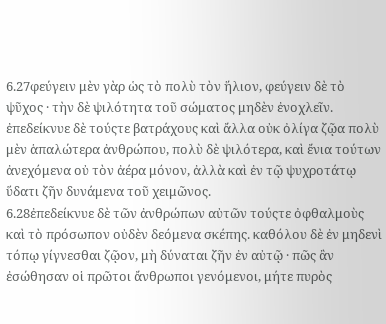6.27φεύγειν μὲν γὰρ ὡς τὸ πολὺ τὸν ἥλιον, φεύγειν δὲ τὸ ψῦχος · τὴν δὲ ψιλότητα τοῦ σώματος μηδὲν ἐνοχλεῖν. ἐπεδείκνυε δὲ τούςτε βατράχους καὶ ἄλλα οὐκ ὀλίγα ζῷα πολὺ μὲν ἁπαλώτερα ἀνθρώπου, πολὺ δὲ ψιλότερα, καὶ ἔνια τούτων ἀνεχόμενα οὐ τὸν ἀέρα μόνον, ἀλλὰ καὶ ἐν τῷ ψυχροτάτῳ ὕδατι ζῆν δυνάμενα τοῦ χειμῶνος.
6.28ἐπεδείκνυε δὲ τῶν ἀνθρώπων αὐτῶν τούςτε ὀφθαλμοὺς καὶ τὸ πρόσωπον οὐδὲν δεόμενα σκέπης. καθόλου δὲ ἐν μηδενὶ τόπῳ γίγνεσθαι ζῷον, μὴ δύναται ζῆν ἐν αὐτῷ · πῶς ἂν ἐσώθησαν οἱ πρῶτοι ἄνθρωποι γενόμενοι, μήτε πυρὸς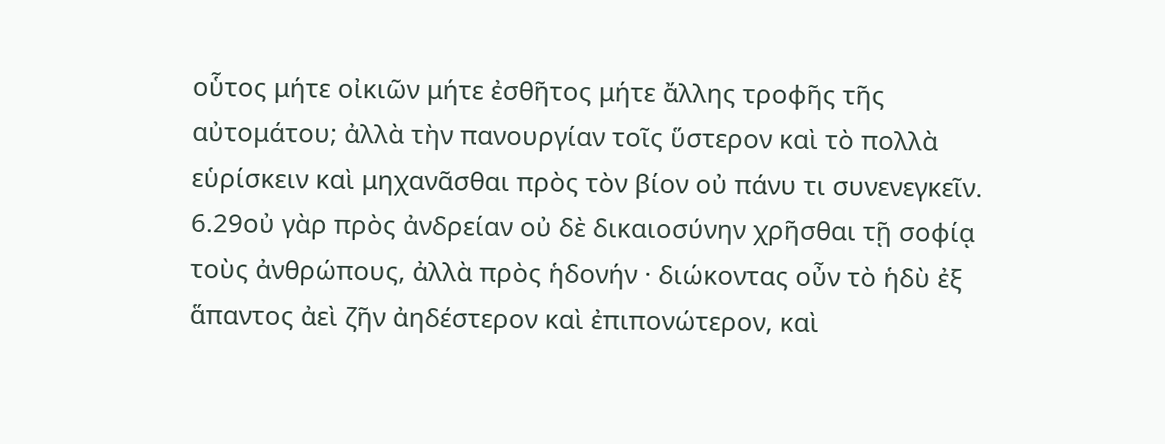οὗτος μήτε οἰκιῶν μήτε ἐσθῆτος μήτε ἄλλης τροφῆς τῆς αὐτομάτου; ἀλλὰ τὴν πανουργίαν τοῖς ὕστερον καὶ τὸ πολλὰ εὑρίσκειν καὶ μηχανᾶσθαι πρὸς τὸν βίον οὐ πάνυ τι συνενεγκεῖν.
6.29οὐ γὰρ πρὸς ἀνδρείαν οὐ δὲ δικαιοσύνην χρῆσθαι τῇ σοφίᾳ τοὺς ἀνθρώπους, ἀλλὰ πρὸς ἡδονήν · διώκοντας οὖν τὸ ἡδὺ ἐξ ἅπαντος ἀεὶ ζῆν ἀηδέστερον καὶ ἐπιπονώτερον, καὶ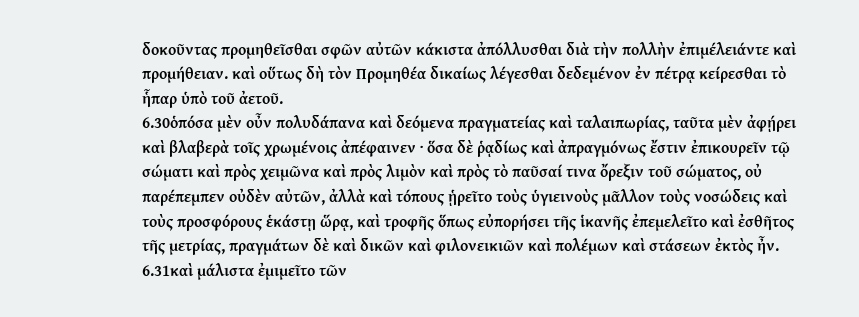δοκοῦντας προμηθεῖσθαι σφῶν αὐτῶν κάκιστα ἀπόλλυσθαι διὰ τὴν πολλὴν ἐπιμέλειάντε καὶ προμήθειαν. καὶ οὕτως δὴ τὸν Προμηθέα δικαίως λέγεσθαι δεδεμένον ἐν πέτρᾳ κείρεσθαι τὸ ἧπαρ ὑπὸ τοῦ ἀετοῦ.
6.30ὁπόσα μὲν οὖν πολυδάπανα καὶ δεόμενα πραγματείας καὶ ταλαιπωρίας, ταῦτα μὲν ἀφῄρει καὶ βλαβερὰ τοῖς χρωμένοις ἀπέφαινεν · ὅσα δὲ ῥᾳδίως καὶ ἀπραγμόνως ἔστιν ἐπικουρεῖν τῷ σώματι καὶ πρὸς χειμῶνα καὶ πρὸς λιμὸν καὶ πρὸς τὸ παῦσαί τινα ὄρεξιν τοῦ σώματος, οὐ παρέπεμπεν οὐδὲν αὐτῶν, ἀλλὰ καὶ τόπους ᾑρεῖτο τοὺς ὑγιεινοὺς μᾶλλον τοὺς νοσώδεις καὶ τοὺς προσφόρους ἑκάστῃ ὥρᾳ, καὶ τροφῆς ὅπως εὐπορήσει τῆς ἱκανῆς ἐπεμελεῖτο καὶ ἐσθῆτος τῆς μετρίας, πραγμάτων δὲ καὶ δικῶν καὶ φιλονεικιῶν καὶ πολέμων καὶ στάσεων ἐκτὸς ἦν.
6.31καὶ μάλιστα ἐμιμεῖτο τῶν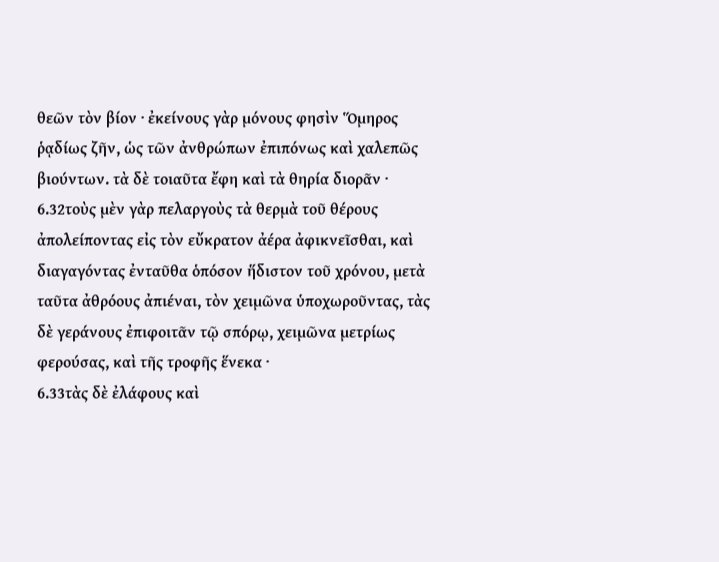θεῶν τὸν βίον · ἐκείνους γὰρ μόνους φησὶν Ὅμηρος ῥᾳδίως ζῆν, ὡς τῶν ἀνθρώπων ἐπιπόνως καὶ χαλεπῶς βιούντων. τὰ δὲ τοιαῦτα ἔφη καὶ τὰ θηρία διορᾶν ·
6.32τοὺς μὲν γὰρ πελαργοὺς τὰ θερμὰ τοῦ θέρους ἀπολείποντας εἰς τὸν εὔκρατον ἀέρα ἀφικνεῖσθαι, καὶ διαγαγόντας ἐνταῦθα ὁπόσον ἥδιστον τοῦ χρόνου, μετὰ ταῦτα ἀθρόους ἀπιέναι, τὸν χειμῶνα ὑποχωροῦντας, τὰς δὲ γεράνους ἐπιφοιτᾶν τῷ σπόρῳ, χειμῶνα μετρίως φερούσας, καὶ τῆς τροφῆς ἕνεκα ·
6.33τὰς δὲ ἐλάφους καὶ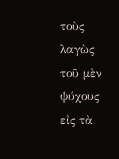τοὺς λαγὼς τοῦ μὲν ψύχους εἰς τὰ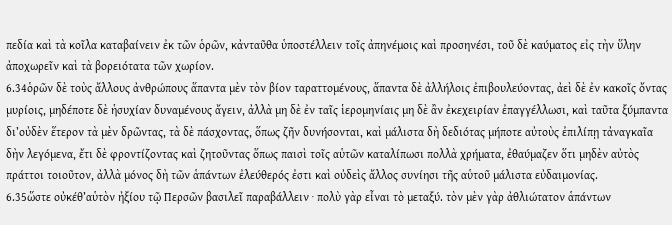πεδία καὶ τὰ κοῖλα καταβαίνειν ἐκ τῶν ὁρῶν, κἀνταῦθα ὑποστέλλειν τοῖς ἀπηνέμοις καὶ προσηνέσι, τοῦ δὲ καύματος εἰς τὴν ὕλην ἀποχωρεῖν καὶ τὰ βορειότατα τῶν χωρίον.
6.34ὁρῶν δὲ τοὺς ἄλλους ἀνθρώπους ἅπαντα μὲν τὸν βίον ταραττομένους, ἅπαντα δὲ ἀλλήλοις ἐπιβουλεύοντας, ἀεὶ δὲ ἐν κακοῖς ὄντας μυρίοις, μηδέποτε δὲ ἡσυχίαν δυναμένους ἄγειν, ἀλλὰ μη δὲ ἐν ταῖς ἱερομηνίαις μη δὲ ἂν ἐκεχειρίαν ἐπαγγέλλωσι, καὶ ταῦτα ξύμπαντα δι’οὐδὲν ἕτερον τὰ μὲν δρῶντας, τὰ δὲ πάσχοντας, ὅπως ζῆν δυνήσονται, καὶ μάλιστα δὴ δεδιότας μήποτε αὐτοὺς ἐπιλίπῃ τἀναγκαῖα δὴν λεγόμενα, ἔτι δὲ φροντίζοντας καὶ ζητοῦντας ὅπως παισὶ τοῖς αὑτῶν καταλίπωσι πολλὰ χρήματα, ἐθαύμαζεν ὅτι μηδὲν αὐτὸς πράττοι τοιοῦτον, ἀλλὰ μόνος δὴ τῶν ἁπάντων ἐλεύθερός ἐστι καὶ οὐδεὶς ἄλλος συνίησι τῆς αὑτοῦ μάλιστα εὐδαιμονίας.
6.35ὥστε οὐκέθ’αὑτὸν ἠξίου τῷ Περσῶν βασιλεῖ παραβάλλειν · πολὺ γὰρ εἶναι τὸ μεταξύ. τὸν μὲν γὰρ ἀθλιώτατον ἁπάντων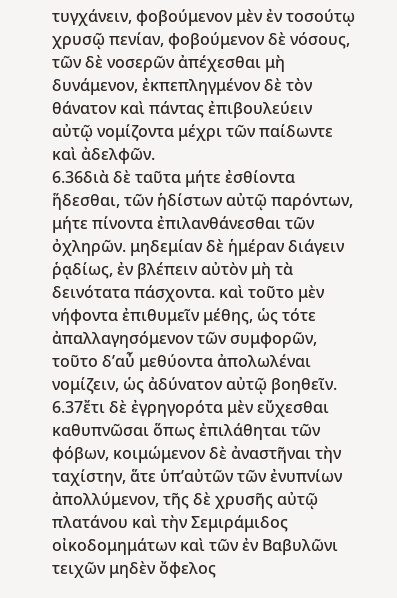τυγχάνειν, φοβούμενον μὲν ἐν τοσούτῳ χρυσῷ πενίαν, φοβούμενον δὲ νόσους, τῶν δὲ νοσερῶν ἀπέχεσθαι μὴ δυνάμενον, ἐκπεπληγμένον δὲ τὸν θάνατον καὶ πάντας ἐπιβουλεύειν αὐτῷ νομίζοντα μέχρι τῶν παίδωντε καὶ ἀδελφῶν.
6.36διὰ δὲ ταῦτα μήτε ἐσθίοντα ἥδεσθαι, τῶν ἡδίστων αὐτῷ παρόντων, μήτε πίνοντα ἐπιλανθάνεσθαι τῶν ὀχληρῶν. μηδεμίαν δὲ ἡμέραν διάγειν ῥᾳδίως, ἐν βλέπειν αὐτὸν μὴ τὰ δεινότατα πάσχοντα. καὶ τοῦτο μὲν νήφοντα ἐπιθυμεῖν μέθης, ὡς τότε ἀπαλλαγησόμενον τῶν συμφορῶν, τοῦτο δ’αὖ μεθύοντα ἀπολωλέναι νομίζειν, ὡς ἀδύνατον αὐτῷ βοηθεῖν.
6.37ἔτι δὲ ἐγρηγορότα μὲν εὔχεσθαι καθυπνῶσαι ὅπως ἐπιλάθηται τῶν φόβων, κοιμώμενον δὲ ἀναστῆναι τὴν ταχίστην, ἅτε ὑπ’αὐτῶν τῶν ἐνυπνίων ἀπολλύμενον, τῆς δὲ χρυσῆς αὐτῷ πλατάνου καὶ τὴν Σεμιράμιδος οἰκοδομημάτων καὶ τῶν ἐν Βαβυλῶνι τειχῶν μηδὲν ὄφελος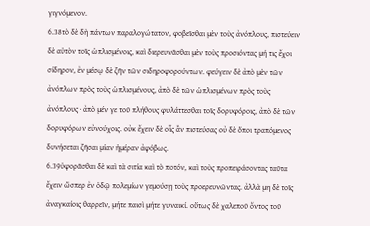γιγνόμενον.
6.38τὸ δὲ δὴ πάντων παραλογώτατον, φοβεῖσθαι μὲν τοὺς ἀνόπλους, πιστεύειν δὲ αὑτὸν τοῖς ὡπλισμένοις, καὶ διερευνᾶσθαι μὲν τοὺς προσιόντας μή τις ἔχοι σίδηρον, ἐν μέσῳ δὲ ζῆν τῶν σιδηροφορούντων. φεύγειν δὲ ἀπὸ μὲν τῶν ἀνόπλων πρὸς τοὺς ὡπλισμένους, ἀπὸ δὲ τῶν ὡπλισμένων πρὸς τοὺς ἀνόπλους · ἀπὸ μέν γε τοῦ πλήθους φυλάττεσθαι τοῖς δορυφόροις, ἀπὸ δὲ τῶν δορυφόρων εὐνούχοις. οὐκ ἔχειν δὲ οἷς ἂν πιστεύσας οὐ δὲ ὅποι τραπόμενος δυνήσεται ζῆσαι μίαν ἡμέραν ἀφόβως.
6.39ὑφορᾶσθαι δὲ καὶ τὰ σιτία καὶ τὸ ποτόν, καὶ τοὺς προπειράσοντας ταῦτα ἔχειν ὥσπερ ἐν ὁδῷ πολεμίων γεμούσῃ τοὺς προερευνῶντας. ἀλλὰ μη δὲ τοῖς ἀναγκαίοις θαρρεῖν, μήτε παισὶ μήτε γυναικί. οὕτως δὲ χαλεποῦ ὄντος τοῦ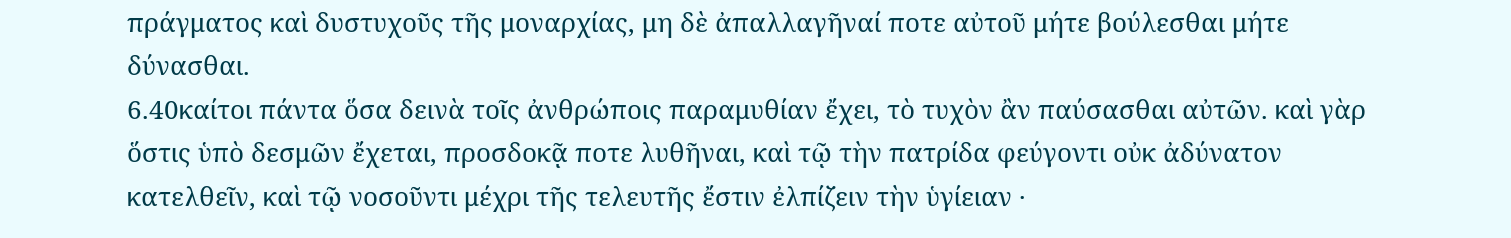πράγματος καὶ δυστυχοῦς τῆς μοναρχίας, μη δὲ ἀπαλλαγῆναί ποτε αὐτοῦ μήτε βούλεσθαι μήτε δύνασθαι.
6.40καίτοι πάντα ὅσα δεινὰ τοῖς ἀνθρώποις παραμυθίαν ἔχει, τὸ τυχὸν ἂν παύσασθαι αὐτῶν. καὶ γὰρ ὅστις ὑπὸ δεσμῶν ἔχεται, προσδοκᾷ ποτε λυθῆναι, καὶ τῷ τὴν πατρίδα φεύγοντι οὐκ ἀδύνατον κατελθεῖν, καὶ τῷ νοσοῦντι μέχρι τῆς τελευτῆς ἔστιν ἐλπίζειν τὴν ὑγίειαν ·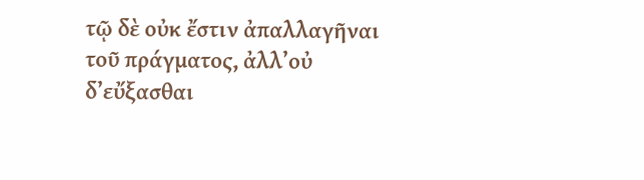τῷ δὲ οὐκ ἔστιν ἀπαλλαγῆναι τοῦ πράγματος, ἀλλ’οὐ δ’εὔξασθαι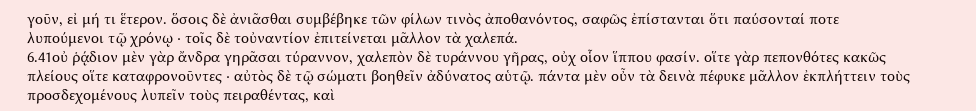γοῦν, εἰ μή τι ἕτερον. ὅσοις δὲ ἀνιᾶσθαι συμβέβηκε τῶν φίλων τινὸς ἀποθανόντος, σαφῶς ἐπίστανται ὅτι παύσονταί ποτε λυπούμενοι τῷ χρόνῳ · τοῖς δὲ τοὐναντίον ἐπιτείνεται μᾶλλον τὰ χαλεπά.
6.41οὐ ῥᾴδιον μὲν γὰρ ἄνδρα γηρᾶσαι τύραννον, χαλεπὸν δὲ τυράννου γῆρας, οὐχ οἷον ἵππου φασίν. οἵτε γὰρ πεπονθότες κακῶς πλείους οἵτε καταφρονοῦντες · αὐτὸς δὲ τῷ σώματι βοηθεῖν ἀδύνατος αὑτῷ. πάντα μὲν οὖν τὰ δεινὰ πέφυκε μᾶλλον ἐκπλήττειν τοὺς προσδεχομένους λυπεῖν τοὺς πειραθέντας, καὶ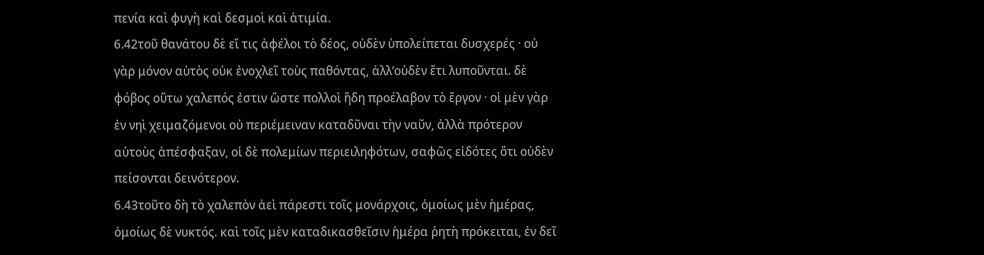πενία καὶ φυγὴ καὶ δεσμοὶ καὶ ἀτιμία.
6.42τοῦ θανάτου δὲ εἴ τις ἀφέλοι τὸ δέος, οὐδὲν ὑπολείπεται δυσχερές · οὐ γὰρ μόνον αὐτὸς οὐκ ἐνοχλεῖ τοὺς παθόντας, ἀλλ’οὐδὲν ἔτι λυποῦνται. δὲ φόβος οὕτω χαλεπός ἐστιν ὥστε πολλοὶ ἤδη προέλαβον τὸ ἔργον · οἱ μὲν γὰρ ἐν νηὶ χειμαζόμενοι οὐ περιέμειναν καταδῦναι τὴν ναῦν, ἀλλὰ πρότερον αὑτοὺς ἀπέσφαξαν, οἱ δὲ πολεμίων περιειληφότων, σαφῶς εἰδότες ὅτι οὐδὲν πείσονται δεινότερον.
6.43τοῦτο δὴ τὸ χαλεπὸν ἀεὶ πάρεστι τοῖς μονάρχοις, ὁμοίως μὲν ἡμέρας, ὁμοίως δὲ νυκτός. καὶ τοῖς μὲν καταδικασθεῖσιν ἡμέρα ῥητὴ πρόκειται, ἐν δεῖ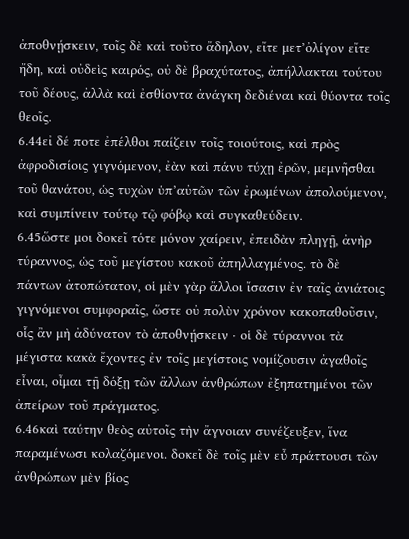ἀποθνῄσκειν, τοῖς δὲ καὶ τοῦτο ἄδηλον, εἴτε μετ’ὀλίγον εἴτε ἤδη, καὶ οὐδεὶς καιρός, οὐ δὲ βραχύτατος, ἀπήλλακται τούτου τοῦ δέους, ἀλλὰ καὶ ἐσθίοντα ἀνάγκη δεδιέναι καὶ θύοντα τοῖς θεοῖς.
6.44εἰ δέ ποτε ἐπέλθοι παίζειν τοῖς τοιούτοις, καὶ πρὸς ἀφροδισίοις γιγνόμενον, ἐὰν καὶ πάνυ τύχῃ ἐρῶν, μεμνῆσθαι τοῦ θανάτου, ὡς τυχὼν ὑπ’αὐτῶν τῶν ἐρωμένων ἀπολούμενον, καὶ συμπίνειν τούτῳ τῷ φόβῳ καὶ συγκαθεύδειν.
6.45ὥστε μοι δοκεῖ τότε μόνον χαίρειν, ἐπειδὰν πληγῇ, ἀνὴρ τύραννος, ὡς τοῦ μεγίστου κακοῦ ἀπηλλαγμένος. τὸ δὲ πάντων ἀτοπώτατον, οἱ μὲν γὰρ ἄλλοι ἴσασιν ἐν ταῖς ἀνιάτοις γιγνόμενοι συμφοραῖς, ὥστε οὐ πολὺν χρόνον κακοπαθοῦσιν, οἷς ἂν μὴ ἀδύνατον τὸ ἀποθνῄσκειν · οἱ δὲ τύραννοι τὰ μέγιστα κακὰ ἔχοντες ἐν τοῖς μεγίστοις νομίζουσιν ἀγαθοῖς εἶναι, οἶμαι τῇ δόξῃ τῶν ἄλλων ἀνθρώπων ἐξηπατημένοι τῶν ἀπείρων τοῦ πράγματος.
6.46καὶ ταύτην θεὸς αὐτοῖς τὴν ἄγνοιαν συνέζευξεν, ἵνα παραμένωσι κολαζόμενοι. δοκεῖ δὲ τοῖς μὲν εὖ πράττουσι τῶν ἀνθρώπων μὲν βίος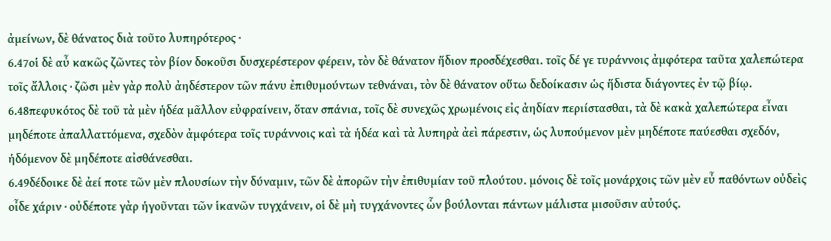ἀμείνων, δὲ θάνατος διὰ τοῦτο λυπηρότερος ·
6.47οἱ δὲ αὖ κακῶς ζῶντες τὸν βίον δοκοῦσι δυσχερέστερον φέρειν, τὸν δὲ θάνατον ἥδιον προσδέχεσθαι. τοῖς δέ γε τυράννοις ἀμφότερα ταῦτα χαλεπώτερα τοῖς ἄλλοις · ζῶσι μὲν γὰρ πολὺ ἀηδέστερον τῶν πάνυ ἐπιθυμούντων τεθνάναι, τὸν δὲ θάνατον οὕτω δεδοίκασιν ὡς ἥδιστα διάγοντες ἐν τῷ βίῳ.
6.48πεφυκότος δὲ τοῦ τὰ μὲν ἡδέα μᾶλλον εὐφραίνειν, ὅταν σπάνια, τοῖς δὲ συνεχῶς χρωμένοις εἰς ἀηδίαν περιίστασθαι, τὰ δὲ κακὰ χαλεπώτερα εἶναι μηδέποτε ἀπαλλαττόμενα, σχεδὸν ἀμφότερα τοῖς τυράννοις καὶ τὰ ἡδέα καὶ τὰ λυπηρὰ ἀεὶ πάρεστιν, ὡς λυπούμενον μὲν μηδέποτε παύεσθαι σχεδόν, ἡδόμενον δὲ μηδέποτε αἰσθάνεσθαι.
6.49δέδοικε δὲ ἀεί ποτε τῶν μὲν πλουσίων τὴν δύναμιν, τῶν δὲ ἀπορῶν τὴν ἐπιθυμίαν τοῦ πλούτου. μόνοις δὲ τοῖς μονάρχοις τῶν μὲν εὖ παθόντων οὐδεὶς οἶδε χάριν · οὐδέποτε γὰρ ἡγοῦνται τῶν ἱκανῶν τυγχάνειν, οἱ δὲ μὴ τυγχάνοντες ὧν βούλονται πάντων μάλιστα μισοῦσιν αὐτούς.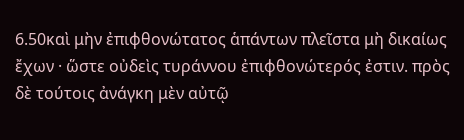6.50καὶ μὴν ἐπιφθονώτατος ἁπάντων πλεῖστα μὴ δικαίως ἔχων · ὥστε οὐδεὶς τυράννου ἐπιφθονώτερός ἐστιν. πρὸς δὲ τούτοις ἀνάγκη μὲν αὐτῷ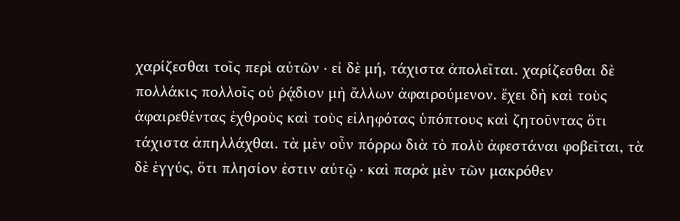χαρίζεσθαι τοῖς περὶ αὐτῶν · εἰ δὲ μή, τάχιστα ἀπολεῖται. χαρίζεσθαι δὲ πολλάκις πολλοῖς οὐ ῥᾴδιον μὴ ἄλλων ἀφαιρούμενον. ἔχει δὴ καὶ τοὺς ἀφαιρεθέντας ἐχθροὺς καὶ τοὺς εἰληφότας ὑπόπτους καὶ ζητοῦντας ὅτι τάχιστα ἀπηλλάχθαι. τὰ μὲν οὖν πόρρω διὰ τὸ πολὺ ἀφεστάναι φοβεῖται, τὰ δὲ ἐγγύς, ὅτι πλησίον ἐστιν αὐτῷ · καὶ παρὰ μὲν τῶν μακρόθεν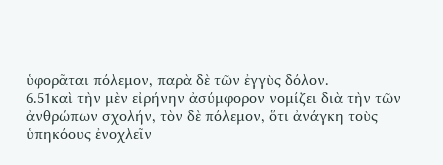ὑφορᾶται πόλεμον, παρὰ δὲ τῶν ἐγγὺς δόλον.
6.51καὶ τὴν μὲν εἰρήνην ἀσύμφορον νομίζει διὰ τὴν τῶν ἀνθρώπων σχολήν, τὸν δὲ πόλεμον, ὅτι ἀνάγκη τοὺς ὑπηκόους ἐνοχλεῖν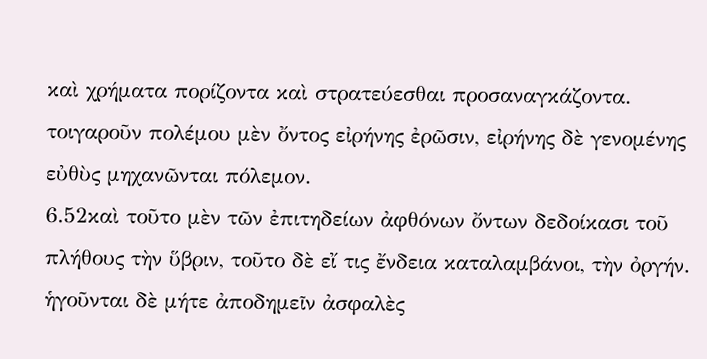καὶ χρήματα πορίζοντα καὶ στρατεύεσθαι προσαναγκάζοντα. τοιγαροῦν πολέμου μὲν ὄντος εἰρήνης ἐρῶσιν, εἰρήνης δὲ γενομένης εὐθὺς μηχανῶνται πόλεμον.
6.52καὶ τοῦτο μὲν τῶν ἐπιτηδείων ἀφθόνων ὄντων δεδοίκασι τοῦ πλήθους τὴν ὕβριν, τοῦτο δὲ εἴ τις ἔνδεια καταλαμβάνοι, τὴν ὀργήν. ἡγοῦνται δὲ μήτε ἀποδημεῖν ἀσφαλὲς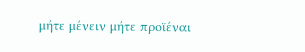μήτε μένειν μήτε προϊέναι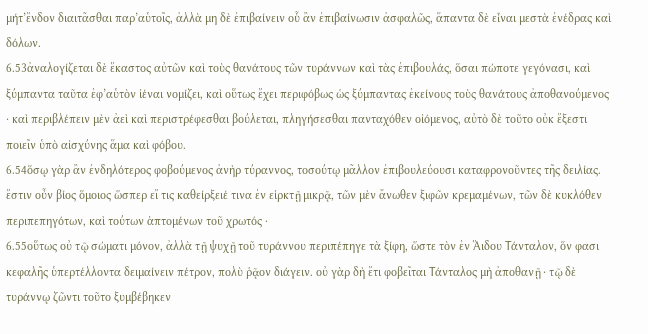μήτ’ἔνδον διαιτᾶσθαι παρ’αὑτοῖς, ἀλλὰ μη δὲ ἐπιβαίνειν οὗ ἂν ἐπιβαίνωσιν ἀσφαλῶς, ἅπαντα δὲ εἶναι μεστὰ ἐνέδρας καὶ δόλων.
6.53ἀναλογίζεται δὲ ἕκαστος αὐτῶν καὶ τοὺς θανάτους τῶν τυράννων καὶ τὰς ἐπιβουλάς, ὅσαι πώποτε γεγόνασι, καὶ ξύμπαντα ταῦτα ἐφ’αὑτὸν ἰέναι νομίζει, καὶ οὕτως ἔχει περιφόβως ὡς ξύμπαντας ἐκείνους τοὺς θανάτους ἀποθανούμενος · καὶ περιβλέπειν μὲν ἀεὶ καὶ περιστρέφεσθαι βούλεται, πληγήσεσθαι πανταχόθεν οἰόμενος, αὐτὸ δὲ τοῦτο οὐκ ἔξεστι ποιεῖν ὑπὸ αἰσχύνης ἅμα καὶ φόβου.
6.54ὅσῳ γὰρ ἂν ἐνδηλότερος φοβούμενος ἀνὴρ τύραννος, τοσούτῳ μᾶλλον ἐπιβουλεύουσι καταφρονοῦντες τῆς δειλίας. ἔστιν οὖν βίος ὅμοιος ὥσπερ εἴ τις καθείρξειέ τινα ἐν εἱρκτῇ μικρᾷ, τῶν μὲν ἄνωθεν ξιφῶν κρεμαμένων, τῶν δὲ κυκλόθεν περιπεπηγότων, καὶ τούτων ἁπτομένων τοῦ χρωτός ·
6.55οὕτως οὐ τῷ σώματι μόνον, ἀλλὰ τῇ ψυχῇ τοῦ τυράννου περιπέπηγε τὰ ξίφη, ὥστε τὸν ἐν Ἅιδου Τάνταλον, ὅν φασι κεφαλῆς ὑπερτέλλοντα δειμαίνειν πέτρον, πολὺ ῥᾷον διάγειν. οὐ γὰρ δὴ ἔτι φοβεῖται Τάνταλος μὴ ἀποθανῇ · τῷ δὲ τυράννῳ ζῶντι τοῦτο ξυμβέβηκεν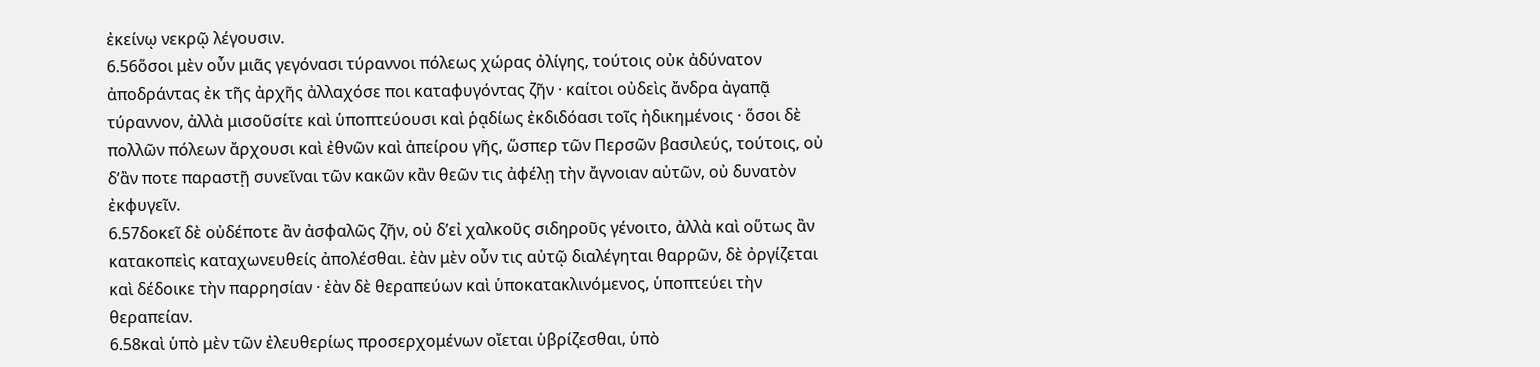ἐκείνῳ νεκρῷ λέγουσιν.
6.56ὅσοι μὲν οὖν μιᾶς γεγόνασι τύραννοι πόλεως χώρας ὀλίγης, τούτοις οὐκ ἀδύνατον ἀποδράντας ἐκ τῆς ἀρχῆς ἀλλαχόσε ποι καταφυγόντας ζῆν · καίτοι οὐδεὶς ἄνδρα ἀγαπᾷ τύραννον, ἀλλὰ μισοῦσίτε καὶ ὑποπτεύουσι καὶ ῥᾳδίως ἐκδιδόασι τοῖς ἠδικημένοις · ὅσοι δὲ πολλῶν πόλεων ἄρχουσι καὶ ἐθνῶν καὶ ἀπείρου γῆς, ὥσπερ τῶν Περσῶν βασιλεύς, τούτοις, οὐ δ’ἂν ποτε παραστῇ συνεῖναι τῶν κακῶν κἂν θεῶν τις ἀφέλῃ τὴν ἄγνοιαν αὐτῶν, οὐ δυνατὸν ἐκφυγεῖν.
6.57δοκεῖ δὲ οὐδέποτε ἂν ἀσφαλῶς ζῆν, οὐ δ’εἰ χαλκοῦς σιδηροῦς γένοιτο, ἀλλὰ καὶ οὕτως ἂν κατακοπεὶς καταχωνευθείς ἀπολέσθαι. ἐὰν μὲν οὖν τις αὐτῷ διαλέγηται θαρρῶν, δὲ ὀργίζεται καὶ δέδοικε τὴν παρρησίαν · ἐὰν δὲ θεραπεύων καὶ ὑποκατακλινόμενος, ὑποπτεύει τὴν θεραπείαν.
6.58καὶ ὑπὸ μὲν τῶν ἐλευθερίως προσερχομένων οἴεται ὑβρίζεσθαι, ὑπὸ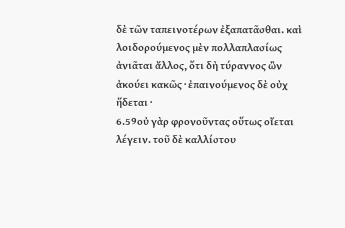δὲ τῶν ταπεινοτέρων ἐξαπατᾶσθαι. καὶ λοιδορούμενος μὲν πολλαπλασίως ἀνιᾶται ἄλλος, ὅτι δὴ τύραννος ὢν ἀκούει κακῶς · ἐπαινούμενος δὲ οὐχ ἥδεται ·
6.59οὐ γὰρ φρονοῦντας οὕτως οἴεται λέγειν. τοῦ δὲ καλλίστου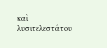καὶ λυσιτελεστάτου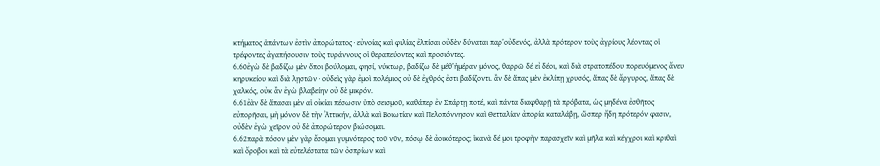κτήματος ἁπάντων ἐστὶν ἀπορώτατος · εὐνοίας καὶ φιλίας ἐλπίσαι οὐδὲν δύναται παρ’οὐδενός, ἀλλὰ πρότερον τοὺς ἀγρίους λέοντας οἱ τρέφοντες ἀγαπήσουσιν τοὺς τυράννους οἱ θεραπεύοντες καὶ προσιόντες.
6.60ἐγὼ δὲ βαδίζω μὲν ὅποι βούλομαι, φησί, νύκτωρ, βαδίζω δὲ μέθ’ἡμέραν μόνος, θαρρῶ δέ εἰ δέοι, καὶ διὰ στρατοπέδου πορευόμενος ἄνευ κηρυκείου καὶ διὰ λῃστῶν · οὐδεὶς γὰρ ἐμοὶ πολέμιος οὐ δὲ ἐχθρός ἐστι βαδίζοντι. ἂν δὲ ἅπας μὲν ἐκλίπῃ χρυσός, ἅπας δὲ ἄργυρος, ἅπας δὲ χαλκός, οὐκ ἂν ἐγὼ βλαβείην οὐ δὲ μικρόν.
6.61ἐὰν δὲ ἅπασαι μὲν αἱ οἰκίαι πέσωσιν ὑπὸ σεισμοῦ, καθάπερ ἐν Σπάρτῃ ποτέ, καὶ πάντα διαφθαρῇ τὰ πρόβατα, ὡς μηδένα ἐσθῆτος εὐπορῆσαι, μὴ μόνον δὲ τὴν Ἀττικήν, ἀλλὰ καὶ Βοιωτίαν καὶ Πελοπόννησον καὶ Θετταλίαν ἀπορία καταλάβῃ, ὥσπερ ἤδη πρότερόν φασιν, οὐδὲν ἐγὼ χεῖρον οὐ δὲ ἀπορώτερον βιώσομαι.
6.62παρὰ πόσον μὲν γὰρ ἔσομαι γυμνότερος τοῦ νῦν, πόσῳ δὲ ἀοικότερος; ἱκανὰ δέ μοι τροφὴν παρασχεῖν καὶ μῆλα καὶ κέγχροι καὶ κριθαὶ καὶ ὄροβοι καὶ τὰ εὐτελέστατα τῶν ὀσπρίων καὶ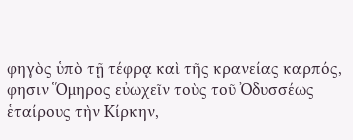φηγὸς ὑπὸ τῇ τέφρᾳ καὶ τῆς κρανείας καρπός, φησιν Ὅμηρος εὐωχεῖν τοὺς τοῦ Ὀδυσσέως ἑταίρους τὴν Κίρκην,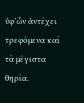ὑφ’ὧν ἀντέχει τρεφόμενα καὶ τὰ μέγιστα θηρία.